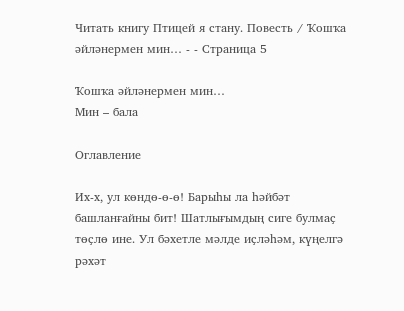Читать книгу Птицей я стану. Повесть / Ҡошҡа әйләнермен мин… - - Страница 5

Ҡошҡа әйләнермен мин…
Мин – бала

Оглавление

Их-х, ул көндө-ө-ө! Барыһы ла һәйбәт башланғайны бит! Шатлығымдың сиге булмаҫ төҫлө ине. Ул бәхетле мәлде иҫләһәм, күңелгә рәхәт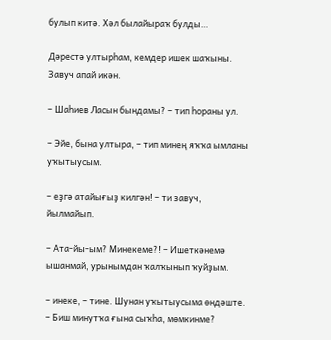булып китә. Хәл былайыраҡ булды…

Дәрестә ултырһам, кемдер ишек шаҡыны. Завуч апай икән.

– Шаһиев Ласын бындамы? – тип һораны ул.

– Эйе, бына ултыра, – тип минең яҡҡа ымланы уҡытыусым.

– еҙгә атайығыҙ килгән! – ти завуч, йылмайып.

– Ата-йы-ым? Минекеме?! – Ишеткәнемә ышанмай, урынымдан ҡалҡынып ҡуйҙым.

– инеке, – тине. Шунан уҡытыусыма өндәште. – Биш минутҡа ғына сыҡһа, мөмкинме?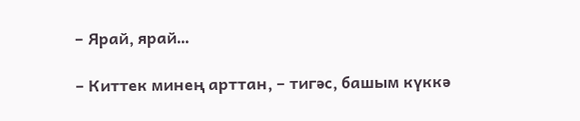– Ярай, ярай…

– Киттек минең арттан, – тигәс, башым күккә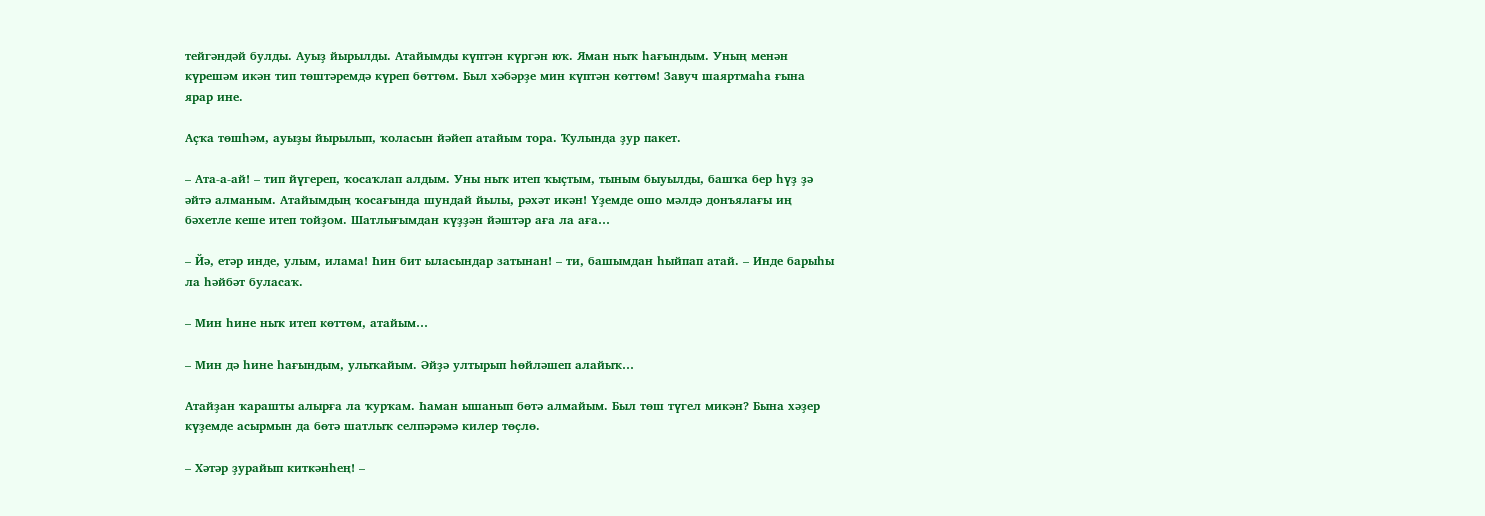тейгәндәй булды. Ауыҙ йырылды. Атайымды күптән күргән юҡ. Яман ныҡ һағындым. Уның менән күрешәм икән тип төштәремдә күреп бөттөм. Был хәбәрҙе мин күптән көттөм! Завуч шаяртмаһа ғына ярар ине.

Аҫҡа төшһәм, ауыҙы йырылып, ҡоласын йәйеп атайым тора. Ҡулында ҙур пакет.

– Ата-а-ай! – тип йүгереп, ҡосаҡлап алдым. Уны ныҡ итеп ҡыҫтым, тыным быуылды, башҡа бер һүҙ ҙә әйтә алманым. Атайымдың ҡосағында шундай йылы, рәхәт икән! Үҙемде ошо мәлдә донъялағы иң бәхетле кеше итеп тойҙом. Шатлығымдан күҙҙән йәштәр аға ла аға…

– Йә, етәр инде, улым, илама! Һин бит ыласындар затынан! – ти, башымдан һыйпап атай. – Инде барыһы ла һәйбәт буласаҡ.

– Мин һине ныҡ итеп көттөм, атайым…

– Мин дә һине һағындым, улыҡайым. Әйҙә ултырып һөйләшеп алайыҡ…

Атайҙан ҡарашты алырға ла ҡурҡам. Һаман ышанып бөтә алмайым. Был төш түгел микән? Бына хәҙер күҙемде асырмын да бөтә шатлыҡ селпәрәмә килер төҫлө.

– Хәтәр ҙурайып киткәнһең! –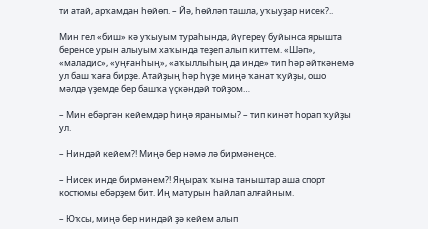ти атай, арҡамдан һөйөп. – Йә, һөйләп ташла, уҡыуҙар нисек?..

Мин гел «биш» кә уҡыуым тураһында, йүгереү буйынса ярышта беренсе урын алыуым хаҡында теҙеп алып киттем. «Шәп», «маладис», «уңғанһың», «аҡыллыһың да инде» тип һәр әйткәнемә ул баш ҡаға бирҙе. Атайҙың һәр һүҙе миңә ҡанат ҡуйҙы, ошо мәлдә үҙемде бер башҡа үҫкәндәй тойҙом…

– Мин ебәргән кейемдәр һиңә яранымы? – тип кинәт һорап ҡуйҙы ул.

– Ниндәй кейем?! Миңә бер нәмә лә бирмәнеңсе.

– Нисек инде бирмәнем?! Яңыраҡ ҡына таныштар аша спорт костюмы ебәрҙем бит. Иң матурын һайлап алғайным.

– Юҡсы, миңә бер ниндәй ҙә кейем алып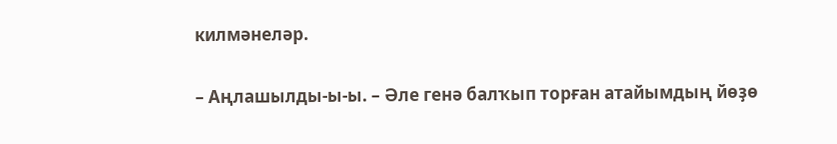килмәнеләр.

– Аңлашылды-ы-ы. – Әле генә балҡып торған атайымдың йөҙө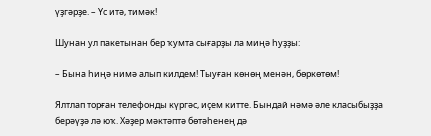үҙгәрҙе. – Үс итә, тимәк!

Шунан ул пакетынан бер ҡумта сығарҙы ла миңә һуҙҙы:

– Бына һиңә нимә алып килдем! Тыуған көнөң менән, бөркөтөм!

Ялтлап торған телефонды күргәс, иҫем китте. Бындай нәмә әле класыбыҙҙа берәүҙә лә юҡ. Хәҙер мәктәптә бөтәһенең дә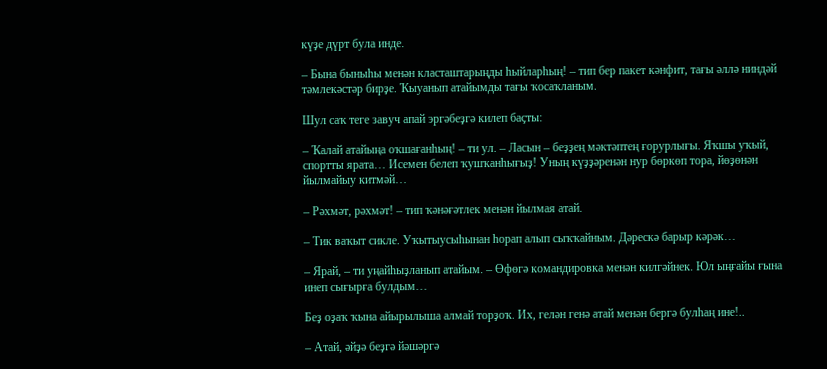күҙе дүрт була инде.

– Бына быныһы менән класташтарыңды һыйларһың! – тип бер пакет кәнфит, тағы әллә ниндәй тәмлекәстәр бирҙе. Ҡыуанып атайымды тағы ҡосаҡланым.

Шул саҡ теге завуч апай эргәбеҙгә килеп баҫты:

– Ҡалай атайыңа оҡшағанһың! – ти ул. – Ласын – беҙҙең мәктәптең ғорурлығы. Яҡшы уҡый, спортты ярата… Исемен белеп ҡушҡанһығыҙ! Уның күҙҙәренән нур бөркөп тора, йөҙөнән йылмайыу китмәй…

– Рәхмәт, рәхмәт! – тип ҡәнәғәтлек менән йылмая атай.

– Тик ваҡыт сикле. Уҡытыусыһынан һорап алып сыҡҡайным. Дәрескә барыр кәрәк…

– Ярай, – ти уңайһыҙланып атайым. – Өфөгә командировка менән килгәйнек. Юл ыңғайы ғына инеп сығырға булдым…

Беҙ оҙаҡ ҡына айырылыша алмай торҙоҡ. Их, гелән генә атай менән бергә булһаң ине!..

– Атай, әйҙә беҙгә йәшәргә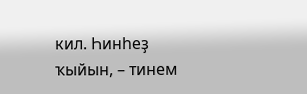кил. Һинһеҙ ҡыйын, – тинем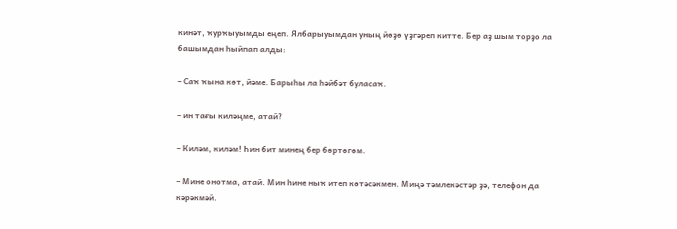кинәт, ҡурҡыуымды еңеп. Ялбарыуымдан уның йөҙө үҙгәреп китте. Бер аҙ шым торҙо ла башымдан һыйпап алды:

– Саҡ ҡына көт, йәме. Барыһы ла һәйбәт буласаҡ.

– ин тағы киләңме, атай?

– Киләм, киләм! Һин бит минең бер бөртөгөм.

– Мине онотма, атай. Мин һине ныҡ итеп көтәсәкмен. Миңә тәмлекәстәр ҙә, телефон да кәрәкмәй.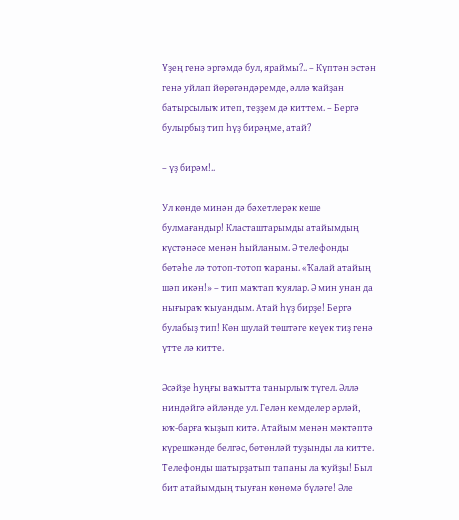Үҙең генә эргәмдә бул, яраймы?.. – Күптән эстән генә уйлап йөрөгәндәремде, әллә ҡайҙан батырсылыҡ итеп, теҙҙем дә киттем. – Бергә булырбыҙ тип һүҙ бирәңме, атай?

– үҙ бирәм!..

Ул көндө минән дә бәхетлерәк кеше булмағандыр! Класташтарымды атайымдың күстәнәсе менән һыйланым. Ә телефонды бөтәһе лә тотоп-тотоп ҡараны. «Ҡалай атайың шәп икән!» – тип маҡтап ҡуялар. Ә мин унан да нығыраҡ ҡыуандым. Атай һүҙ бирҙе! Бергә булабыҙ тип! Көн шулай төштәге кеүек тиҙ генә үтте лә китте.

Әсәйҙе һуңғы ваҡытта танырлыҡ түгел. Әллә ниндәйгә әйләнде ул. Гелән кемделер әрләй, юҡ-барға ҡыҙып китә. Атайым менән мәктәптә күрешкәнде белгәс, бөтөнләй туҙынды ла китте. Телефонды шатырҙатып тапаны ла ҡуйҙы! Был бит атайымдың тыуған көнөмә бүләге! Әле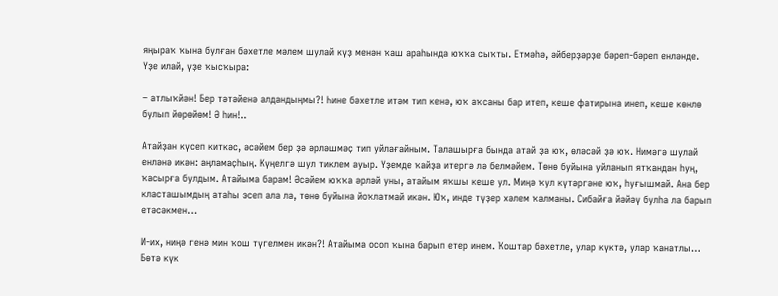яңыраҡ ҡына булған бәхетле мәлем шулай күҙ менән ҡаш араһында юҡҡа сыҡты. Етмәһә, әйберҙәрҙе бәреп-бәреп енләнде. Үҙе илай, үҙе ҡысҡыра:

– атлыҡйән! Бер тәтәйенә алдандыңмы?! Һине бәхетле итәм тип кенә, юҡ аҡсаны бар итеп, кеше фатирына инеп, кеше көнлө булып йөрөйөм! Ә һин!..

Атайҙан күсеп киткәс, әсәйем бер ҙә әрләшмәҫ тип уйлағайным. Талашырға бында атай ҙа юҡ, өләсәй ҙә юҡ. Нимәгә шулай енләнә икән: аңламаҫһың. Күңелгә шул тиклем ауыр. Үҙемде ҡайҙа итергә лә белмәйем. Төнө буйына уйланып ятҡандан һуң, ҡасырға булдым. Атайыма барам! Әсәйем юҡҡа әрләй уны, атайым яҡшы кеше ул. Миңә ҡул күтәргәне юҡ, һуғышмай. Ана бер класташымдың атаһы эсеп ала ла, төнө буйына йоҡлатмай икән. Юҡ, инде түҙер хәлем ҡалманы. Сибайға йәйәү булһа ла барып етәсәкмен…

И-их, ниңә генә мин ҡош түгелмен икән?! Атайыма осоп ҡына барып етер инем. Ҡоштар бәхетле, улар күктә, улар ҡанатлы… Бөтә күк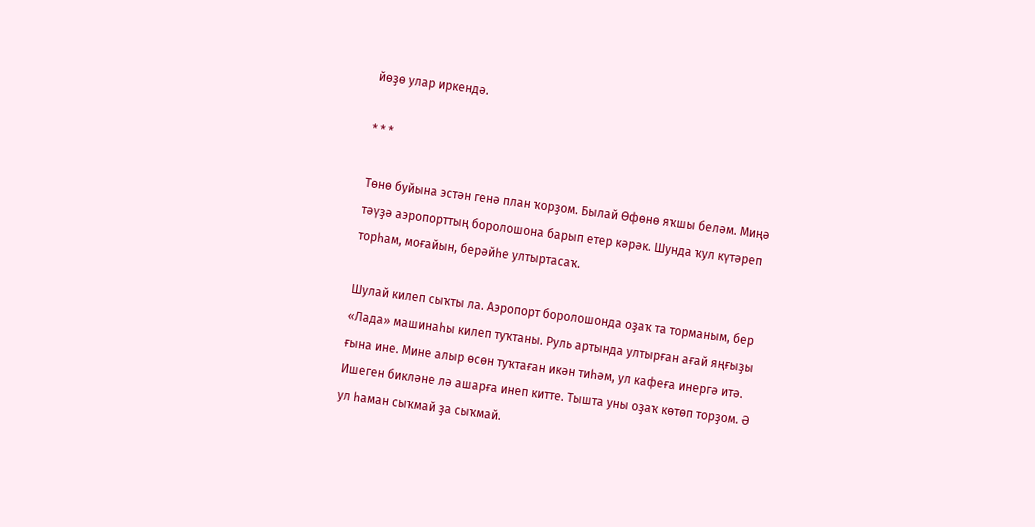йөҙө улар иркендә.

* * *

Төнө буйына эстән генә план ҡорҙом. Былай Өфөнө яҡшы беләм. Миңә тәүҙә аэропорттың боролошона барып етер кәрәк. Шунда ҡул күтәреп торһам, моғайын, берәйһе ултыртасаҡ.

Шулай килеп сыҡты ла. Аэропорт боролошонда оҙаҡ та торманым, бер «Лада» машинаһы килеп туҡтаны. Руль артында ултырған ағай яңғыҙы ғына ине. Мине алыр өсөн туҡтаған икән тиһәм, ул кафеға инергә итә. Ишеген бикләне лә ашарға инеп китте. Тышта уны оҙаҡ көтөп торҙом. Ә ул һаман сыҡмай ҙа сыҡмай.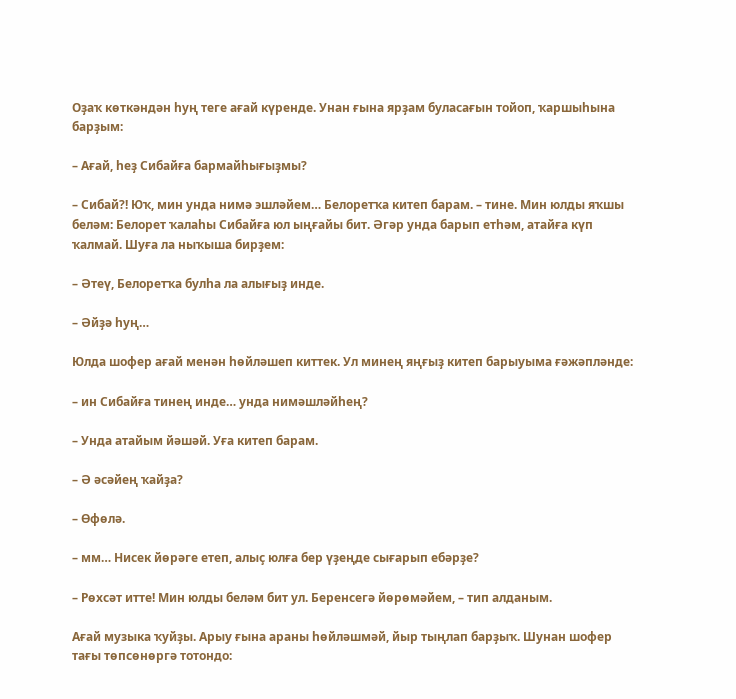Оҙаҡ көткәндән һуң теге ағай күренде. Унан ғына ярҙам буласағын тойоп, ҡаршыһына барҙым:

– Ағай, һеҙ Сибайға бармайһығыҙмы?

– Сибай?! Юҡ, мин унда нимә эшләйем… Белоретҡа китеп барам. – тине. Мин юлды яҡшы беләм: Белорет ҡалаһы Сибайға юл ыңғайы бит. Әгәр унда барып етһәм, атайға күп ҡалмай. Шуға ла ныҡыша бирҙем:

– Әтеү, Белоретҡа булһа ла алығыҙ инде.

– Әйҙә һуң…

Юлда шофер ағай менән һөйләшеп киттек. Ул минең яңғыҙ китеп барыуыма ғәжәпләнде:

– ин Сибайға тинең инде… унда нимәшләйһең?

– Унда атайым йәшәй. Уға китеп барам.

– Ә әсәйең ҡайҙа?

– Өфөлә.

– мм… Нисек йөрәге етеп, алыҫ юлға бер үҙеңде сығарып ебәрҙе?

– Рөхсәт итте! Мин юлды беләм бит ул. Беренсегә йөрөмәйем, – тип алданым.

Ағай музыка ҡуйҙы. Арыу ғына араны һөйләшмәй, йыр тыңлап барҙыҡ. Шунан шофер тағы төпсөнөргә тотондо: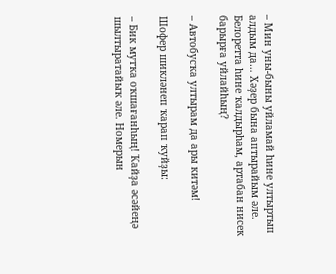– Мин уны-быны уйламай һине ултыртып алдым да… Хәҙер бына аптырайым әле. Белоретта һине ҡалдырһам, артабан нисек барырға уйлайһың?

– Автобусҡа ултырам да ары китәм!

Шофер шикләнеп ҡарап ҡуйҙы:

– Бик мутҡа оҡшағанһың! Ҡайҙа әсәйеңә шылтыратайыҡ әле. Номерын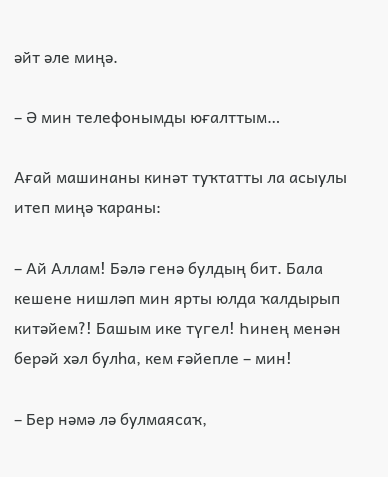әйт әле миңә.

– Ә мин телефонымды юғалттым…

Ағай машинаны кинәт туҡтатты ла асыулы итеп миңә ҡараны:

– Ай Аллам! Бәлә генә булдың бит. Бала кешене нишләп мин ярты юлда ҡалдырып китәйем?! Башым ике түгел! Һинең менән берәй хәл булһа, кем ғәйепле – мин!

– Бер нәмә лә булмаясаҡ,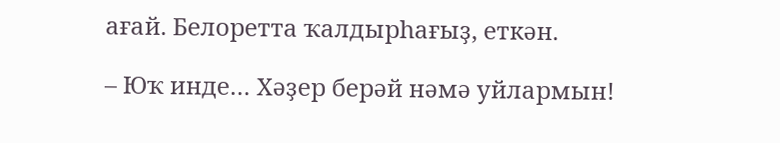ағай. Белоретта ҡалдырһағыҙ, еткән.

– Юҡ инде… Хәҙер берәй нәмә уйлармын!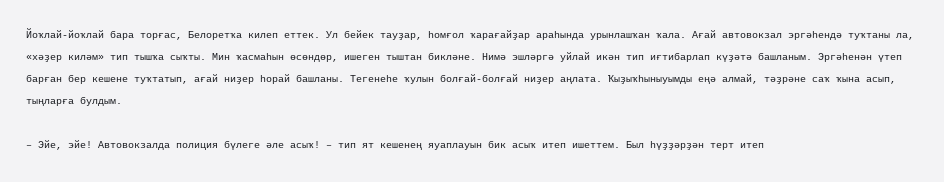Йоҡлай-йоҡлай бара торғас, Белоретҡа килеп еттек. Ул бейек тауҙар, һомғол ҡарағайҙар араһында урынлашҡан ҡала. Ағай автовокзал эргәһендә туҡтаны ла, «хәҙер киләм» тип тышҡа сыҡты. Мин ҡасмаһын өсөндөр, ишеген тыштан бикләне. Нимә эшләргә уйлай икән тип иғтибарлап күҙәтә башланым. Эргәһенән үтеп барған бер кешене туҡтатып, ағай ниҙер һорай башланы. Тегенеһе ҡулын болғай-болғай ниҙер аңлата. Ҡыҙыҡһыныуымды еңә алмай, тәҙрәне саҡ ҡына асып, тыңларға булдым.

– Эйе, эйе! Автовокзалда полиция бүлеге әле асыҡ! – тип ят кешенең яуаплауын бик асыҡ итеп ишеттем. Был һүҙҙәрҙән терт итеп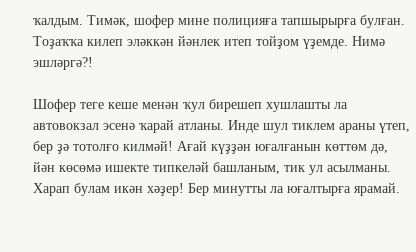ҡалдым. Тимәк, шофер мине полицияға тапшырырға булған. Тоҙаҡҡа килеп эләккән йәнлек итеп тойҙом үҙемде. Нимә эшләргә?!

Шофер теге кеше менән ҡул бирешеп хушлашты ла автовокзал эсенә ҡарай атланы. Инде шул тиклем араны үтеп, бер ҙә тотолғо килмәй! Ағай күҙҙән юғалғанын көттөм дә, йән көсөмә ишекте типкеләй башланым, тик ул асылманы. Харап булам икән хәҙер! Бер минутты ла юғалтырға ярамай.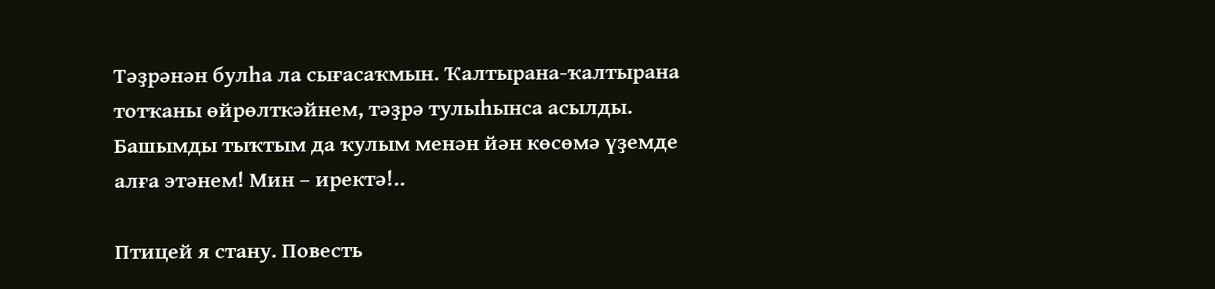Тәҙрәнән булһа ла сығасаҡмын. Ҡалтырана-ҡалтырана тотҡаны өйрөлткәйнем, тәҙрә тулыһынса асылды. Башымды тыҡтым да ҡулым менән йән көсөмә үҙемде алға этәнем! Мин – иректә!..

Птицей я стану. Повесть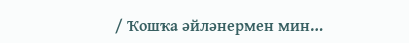/ Ҡошҡа әйләнермен мин…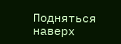Подняться наверх